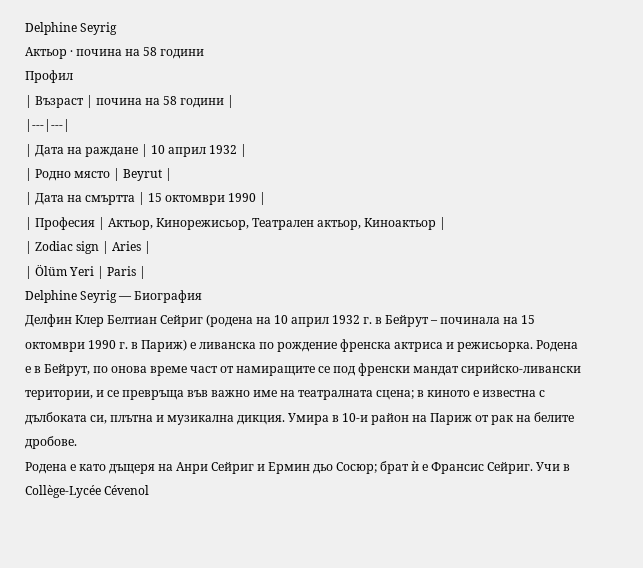Delphine Seyrig
Актьор · почина на 58 години
Профил
| Възраст | почина на 58 години |
|---|---|
| Дата на раждане | 10 април 1932 |
| Родно място | Beyrut |
| Дата на смъртта | 15 октомври 1990 |
| Професия | Актьор, Кинорежисьор, Театрален актьор, Киноактьор |
| Zodiac sign | Aries |
| Ölüm Yeri | Paris |
Delphine Seyrig — Биография
Делфин Клер Белтиан Сейриг (родена на 10 април 1932 г. в Бейрут – починала на 15 октомври 1990 г. в Париж) е ливанска по рождение френска актриса и режисьорка. Родена е в Бейрут, по онова време част от намиращите се под френски мандат сирийско-ливански територии, и се превръща във важно име на театралната сцена; в киното е известна с дълбоката си, плътна и музикална дикция. Умира в 10-и район на Париж от рак на белите дробове.
Родена е като дъщеря на Анри Сейриг и Ермин дьо Сосюр; брат ѝ е Франсис Сейриг. Учи в Collège-Lycée Cévenol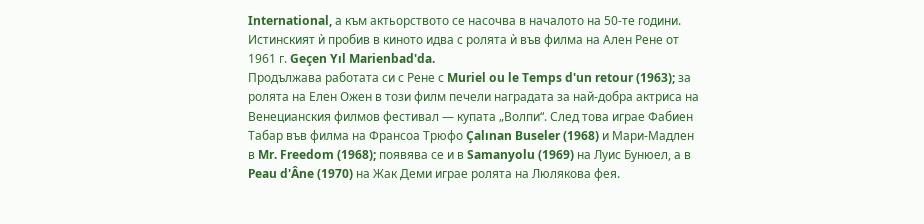International, а към актьорството се насочва в началото на 50-те години. Истинският ѝ пробив в киното идва с ролята ѝ във филма на Ален Рене от 1961 г. Geçen Yıl Marienbad'da.
Продължава работата си с Рене с Muriel ou le Temps d'un retour (1963); за ролята на Елен Ожен в този филм печели наградата за най-добра актриса на Венецианския филмов фестивал — купата „Волпи“. След това играе Фабиен Табар във филма на Франсоа Трюфо Çalınan Buseler (1968) и Мари-Мадлен в Mr. Freedom (1968); появява се и в Samanyolu (1969) на Луис Бунюел, а в Peau d'Âne (1970) на Жак Деми играе ролята на Люлякова фея.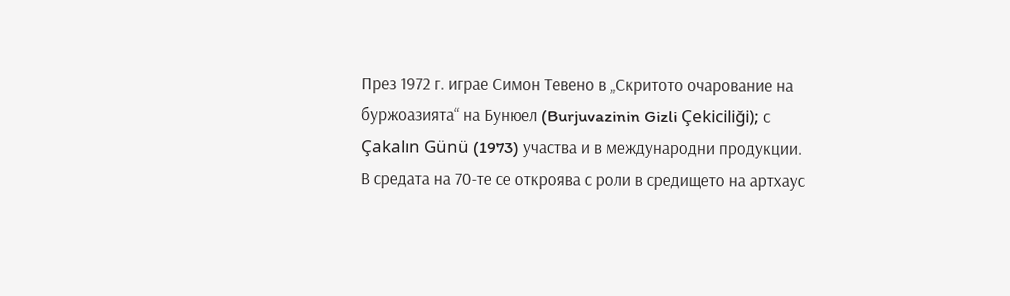През 1972 г. играе Симон Тевено в „Скритото очарование на буржоазията“ на Бунюел (Burjuvazinin Gizli Çekiciliği); с Çakalın Günü (1973) участва и в международни продукции. В средата на 70-те се откроява с роли в средището на артхаус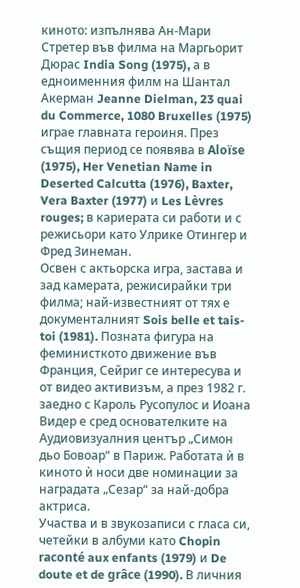киното: изпълнява Ан-Мари Стретер във филма на Маргьорит Дюрас India Song (1975), а в едноименния филм на Шантал Акерман Jeanne Dielman, 23 quai du Commerce, 1080 Bruxelles (1975) играе главната героиня. През същия период се появява в Aloïse (1975), Her Venetian Name in Deserted Calcutta (1976), Baxter, Vera Baxter (1977) и Les Lèvres rouges; в кариерата си работи и с режисьори като Улрике Отингер и Фред Зинеман.
Освен с актьорска игра, застава и зад камерата, режисирайки три филма; най-известният от тях е документалният Sois belle et tais-toi (1981). Позната фигура на феминисткото движение във Франция, Сейриг се интересува и от видео активизъм, а през 1982 г. заедно с Кароль Русопулос и Иоана Видер е сред основателките на Аудиовизуалния център „Симон дьо Бовоар“ в Париж. Работата ѝ в киното ѝ носи две номинации за наградата „Сезар“ за най-добра актриса.
Участва и в звукозаписи с гласа си, четейки в албуми като Chopin raconté aux enfants (1979) и De doute et de grâce (1990). В личния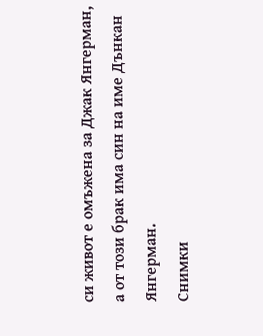си живот е омъжена за Джак Янгерман, а от този брак има син на име Дънкан Янгерман.
Снимки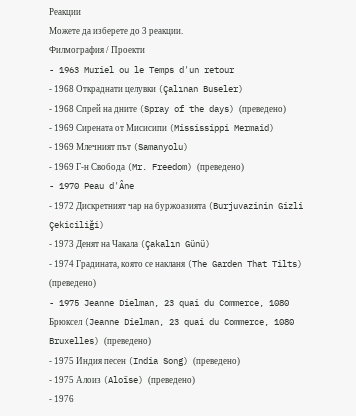Реакции
Можете да изберете до 3 реакции.
Филмография / Проекти
- 1963 Muriel ou le Temps d'un retour
- 1968 Откраднати целувки (Çalınan Buseler)
- 1968 Спрей на дните (Spray of the days) (преведено)
- 1969 Сирената от Мисисипи (Mississippi Mermaid)
- 1969 Млечният път (Samanyolu)
- 1969 Г-н Свобода (Mr. Freedom) (преведено)
- 1970 Peau d'Âne
- 1972 Дискретният чар на буржоазията (Burjuvazinin Gizli Çekiciliği)
- 1973 Денят на Чакала (Çakalın Günü)
- 1974 Градината, която се накланя (The Garden That Tilts) (преведено)
- 1975 Jeanne Dielman, 23 quai du Commerce, 1080 Брюксел (Jeanne Dielman, 23 quai du Commerce, 1080 Bruxelles) (преведено)
- 1975 Индия песен (India Song) (преведено)
- 1975 Алоиз (Aloïse) (преведено)
- 1976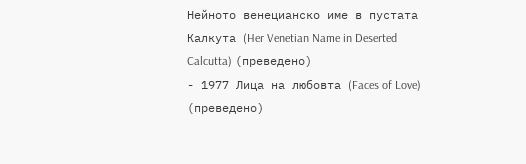Нейното венецианско име в пустата Калкута (Her Venetian Name in Deserted Calcutta) (преведено)
- 1977 Лица на любовта (Faces of Love) (преведено)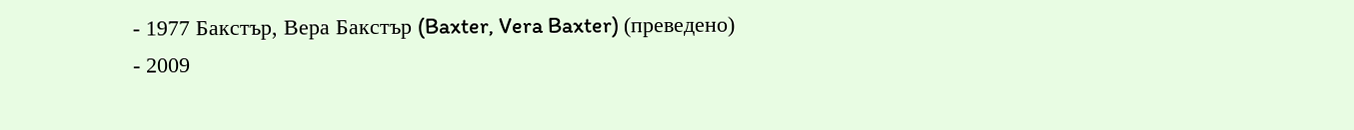- 1977 Бакстър, Вера Бакстър (Baxter, Vera Baxter) (преведено)
- 2009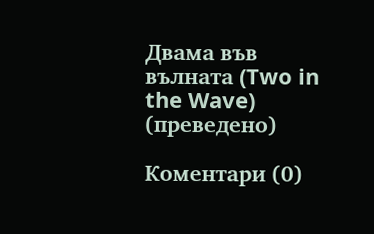Двама във вълната (Two in the Wave) (преведено)

Коментари (0)